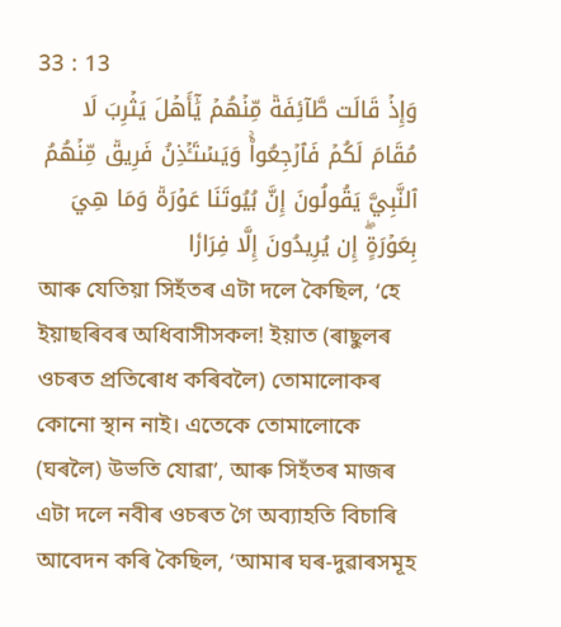33 : 13
وَإِذۡ قَالَت طَّآئِفَةٞ مِّنۡهُمۡ يَٰٓأَهۡلَ يَثۡرِبَ لَا مُقَامَ لَكُمۡ فَٱرۡجِعُواْۚ وَيَسۡتَـٔۡذِنُ فَرِيقٞ مِّنۡهُمُ ٱلنَّبِيَّ يَقُولُونَ إِنَّ بُيُوتَنَا عَوۡرَةٞ وَمَا هِيَ بِعَوۡرَةٍۖ إِن يُرِيدُونَ إِلَّا فِرَارٗا
আৰু যেতিয়া সিহঁতৰ এটা দলে কৈছিল, ‘হে ইয়াছৰিবৰ অধিবাসীসকল! ইয়াত (ৰাছুলৰ ওচৰত প্ৰতিৰোধ কৰিবলৈ) তোমালোকৰ কোনো স্থান নাই। এতেকে তোমালোকে (ঘৰলৈ) উভতি যোৱা’, আৰু সিহঁতৰ মাজৰ এটা দলে নবীৰ ওচৰত গৈ অব্যাহতি বিচাৰি আবেদন কৰি কৈছিল, ‘আমাৰ ঘৰ-দুৱাৰসমূহ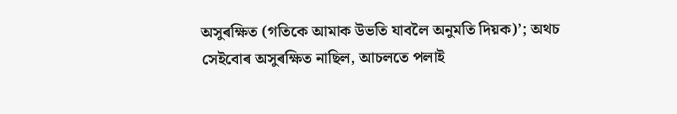অসুৰক্ষিত (গতিকে আমাক উভতি যাবলৈ অনুমতি দিয়ক)’; অথচ সেইবোৰ অসুৰক্ষিত নাছিল, আচলতে পলাই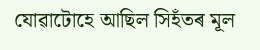যোৱাটোহে আছিল সিহঁতৰ মূল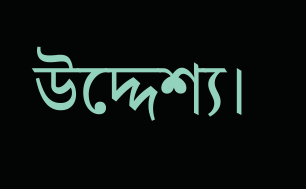উদ্দেশ্য।